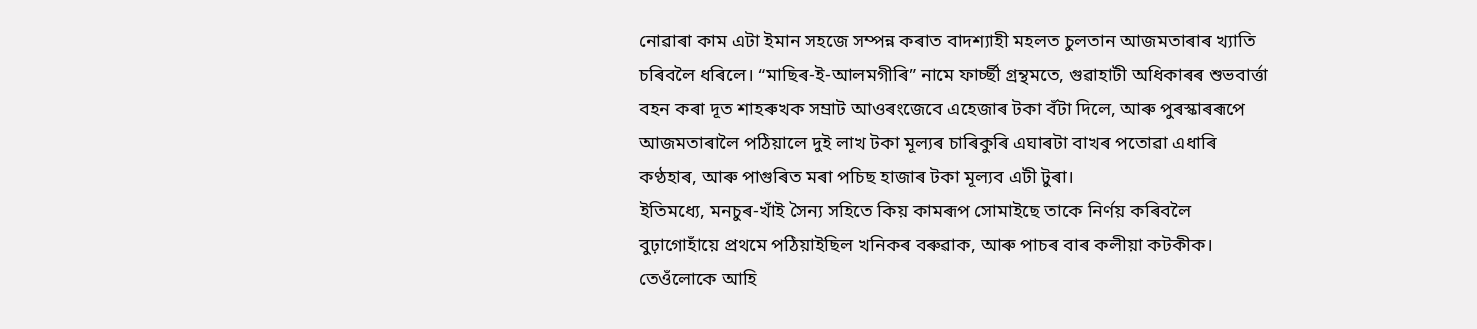নোৱাৰা কাম এটা ইমান সহজে সম্পন্ন কৰাত বাদশ্যাহী মহলত চুলতান আজমতাৰাৰ খ্যাতি চৰিবলৈ ধৰিলে। “মাছিৰ-ই-আলমগীৰি” নামে ফাৰ্চ্ছী গ্ৰন্থমতে, গুৱাহাটী অধিকাৰৰ শুভবাৰ্ত্তা বহন কৰা দূত শাহৰুখক সম্ৰাট আওৰংজেবে এহেজাৰ টকা বঁটা দিলে, আৰু পুৰস্কাৰৰূপে আজমতাৰালৈ পঠিয়ালে দুই লাখ টকা মূল্যৰ চাৰিকুৰি এঘাৰটা বাখৰ পতোৱা এধাৰি কণ্ঠহাৰ, আৰু পাগুৰিত মৰা পচিছ হাজাৰ টকা মূল্যব এটী টুৰা।
ইতিমধ্যে, মনচুৰ-খাঁই সৈন্য সহিতে কিয় কামৰূপ সোমাইছে তাকে নিৰ্ণয় কৰিবলৈ বুঢ়াগোহাঁয়ে প্ৰথমে পঠিয়াইছিল খনিকৰ বৰুৱাক, আৰু পাচৰ বাৰ কলীয়া কটকীক। তেওঁলোকে আহি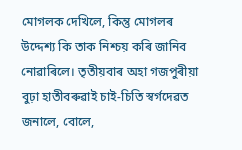মোগলক দেখিলে, কিন্তু মোগলৰ উদ্দেশ্য কি তাক নিশ্চয় কৰি জানিব নোৱাৰিলে। তৃতীয়বাৰ অহা গজপুৰীয়া বুঢ়া হাতীবৰুৱাই চাই-চিতি স্বৰ্গদেৱত জনালে, বোলে,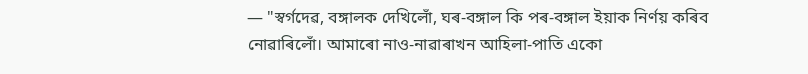— "স্বৰ্গদেৱ, বঙ্গালক দেখিলোঁ, ঘৰ-বঙ্গাল কি পৰ-বঙ্গাল ইয়াক নিৰ্ণয় কৰিব নোৱাৰিলোঁ। আমাৰো নাও-নাৱাৰাখন আহিলা-পাতি একো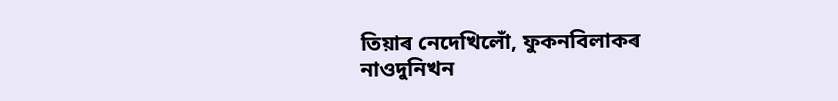তিয়াৰ নেদেখিলোঁ, ফুকনবিলাকৰ নাওদুনিখন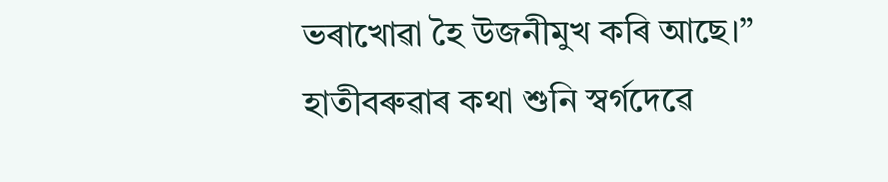ভৰাখোৱা হৈ উজনীমুখ কৰি আছে।”
হাতীবৰুৱাৰ কথা শুনি স্বৰ্গদেৱে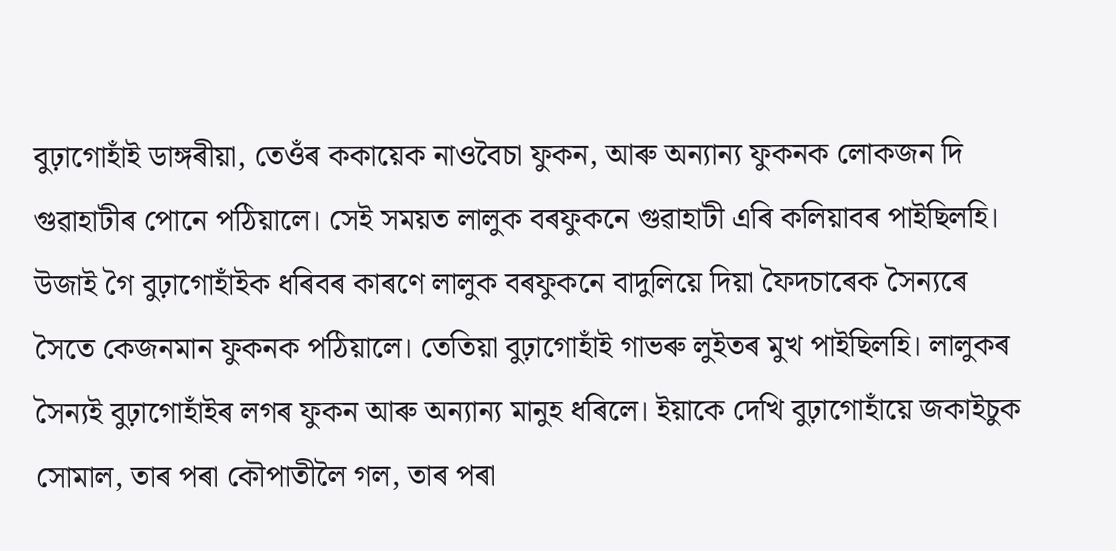বুঢ়াগোহাঁই ডাঙ্গৰীয়া, তেওঁৰ ককায়েক নাওবৈচা ফুকন, আৰু অন্যান্য ফুকনক লোকজন দি গুৱাহাটীৰ পোনে পঠিয়ালে। সেই সময়ত লালুক বৰফুকনে গুৱাহাটী এৰি কলিয়াবৰ পাইছিলহি। উজাই গৈ বুঢ়াগোহাঁইক ধৰিবৰ কাৰণে লালুক বৰফুকনে বাদুলিয়ে দিয়া ফৈদচাৰেক সৈন্যৰে সৈতে কেজনমান ফুকনক পঠিয়ালে। তেতিয়া বুঢ়াগোহাঁই গাভৰু লুইতৰ মুখ পাইছিলহি। লালুকৰ সৈন্যই বুঢ়াগোহাঁইৰ লগৰ ফুকন আৰু অন্যান্য মানুহ ধৰিলে। ইয়াকে দেখি বুঢ়াগোহাঁয়ে জকাইচুক সোমাল, তাৰ পৰা কৌপাতীলৈ গল, তাৰ পৰা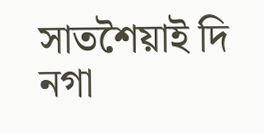সাতশৈয়াই দি নগা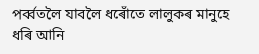পৰ্ব্বতলৈ যাবলৈ ধৰোঁতে লালুকৰ মানুহে ধৰি আনি